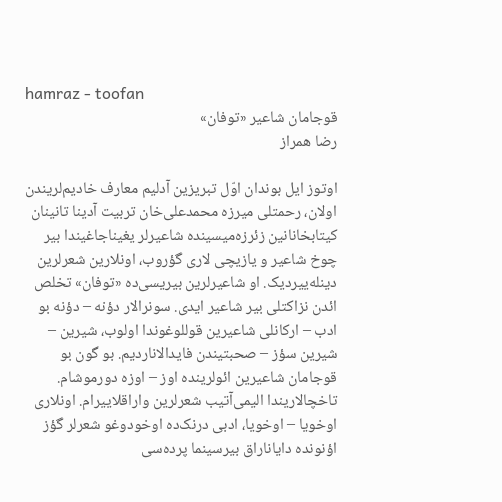hamraz - toofan
قوجامان شاعیر «توفان»
رضا همراز

اوتوز ایل بوندان اوّل تبریزین آدلیم معارف خادیم‌لریندن اولان، رحمتلی میرزه محمدعلی‌خان تربیت آدینا تانینان کیتابخانانین زئرزه‌میسینده شاعیرلر یغیناجاغیندا بیر چوخ شاعیر و یازیچی لاری گؤروب، اونلارین شعرلرین دینله‌ییردیک. او شاعیرلرین بیریسی‌ده «توفان» تخلص ائدن نزاکتلی بیر شاعیر ایدی. سونرالار دؤنه – دؤنه بو ادب – ارکانلی شاعیرین قوللوغوندا اولوب، شیرین – شیرین سؤز – صحبتیندن فایدالاناردیم. بو گون بو قوجامان شاعیرین ائولرینده اوز – اوزه دورموشام. تاخچالاریندا الیمی‌آتیب شعرلرین واراقلاییرام. اونلاری اوخویا – اوخویا، ادبی درنک‌ده اوخودوغو شعرلر گؤز اؤنونده دایاناراق بیر‌سینما پرده‌سی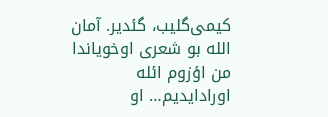کیمی‌گلیب، گئدیر. آمان الله بو شعری اوخویاندا من اؤزوم ائله اورادایدیم… او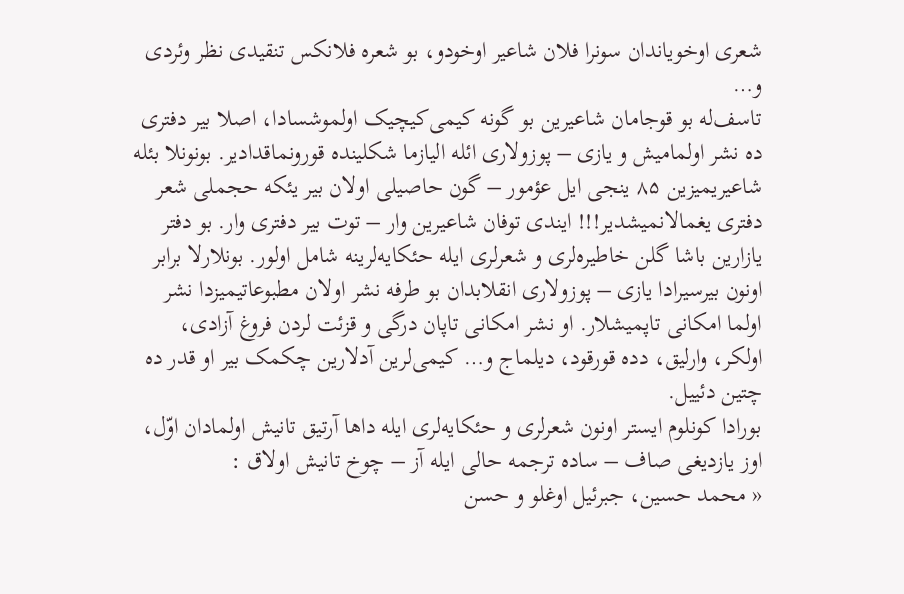شعری اوخویاندان سونرا فلان شاعیر اوخودو، بو شعره فلانکس تنقیدی نظر وئردی و…
تاسف‌له بو قوجامان شاعیرین بو گونه کیمی‌کیچیک اولموشسادا، اصلا بیر دفتری ده نشر اولمامیش و یازی – پوزولاری ائله الیازما شکلینده قورونماقدادیر. بونونلا بئله شاعیریمیزین ۸۵ ینجی ایل عؤمور – گون حاصیلی اولان بیر یئکه حجملی شعر دفتری یغمالانمیشدیر!!! ایندی توفان شاعیرین وار – توت بیر دفتری وار. بو دفتر یازارین باشا گلن خاطیره‌لری و شعرلری ایله حئکایه‌لرینه شامل اولور. بونلارلا برابر اونون بیر‌سیرادا یازی – پوزولاری انقلابدان بو طرفه نشر اولان مطبوعاتیمیزدا نشر اولما امکانی تاپمیشلار. او نشر امکانی تاپان درگی و قزئت لردن فروغ آزادی، اولکر، وارلیق، دده قورقود، دیلماج و… کیمی‌لرین آدلارین چکمک بیر او قدر ده چتین دئییل.
بورادا کونلوم ایستر اونون شعرلری و حئکایه‌لری ایله داها آرتیق تانیش اولمادان اوّل، اوز یازدیغی صاف – ساده ترجمه حالی ایله آز – چوخ تانیش اولاق :
« محمد حسین، جبرئیل اوغلو و حسن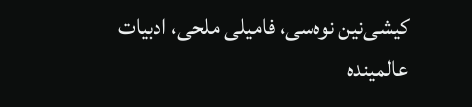کیشی‌نین نوه‌سی، فامیلی ملحی، ادبیات عالمینده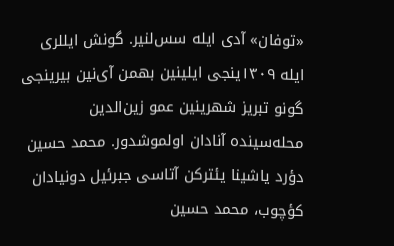«توفان» آدی ایله سس‌لنیر. گونش ایللری ایله ۱۳۰۹ینجی ایلینین بهمن آی‌نین بیرینجی گونو تبریز شهرینین عمو زین‌الدین محله‌سینده آنادان اولموشدور. محمد حسین دؤرد یاشینا یئترکن آتاسی جبرئیل دونیادان کؤچوب، محمد حسین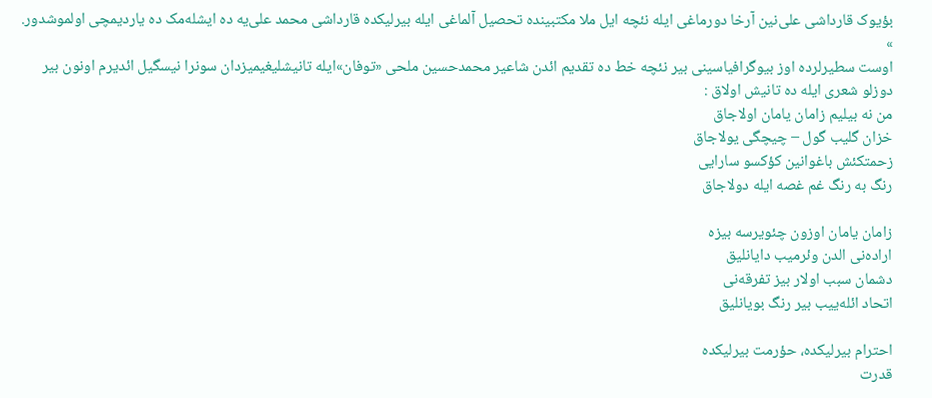بؤیوک قارداشی علی‌نین آرخا دورماغی ایله نئچه ایل ملا مکتبینده تحصیل آلماغی ایله بیرلیکده قارداشی محمد علی‌یه ده ایشله‌مک ده یاردیمچی اولموشدور. »
اوست سطیرلرده اوز بیوگرافیاسینی بیر نئچه خط ده تقدیم ائدن شاعیر محمدحسین ملحی «توفان»ایله تانیشلیغیمیزدان سونرا نیسگیل ائدیرم اونون بیر دوزلو شعری ایله ده تانیش اولاق :
من نه بیلیم زامان یامان اولاجاق
خزان گلیب گول – چیچگی یولاجاق
زحمتکئش باغوانین کؤکسو سارایی
رنگ به رنگ غم غصه ایله دولاجاق

زامان یامان اوزون چئویرسه بیزه
اراده‌نی الدن وئرمیب دایانلیق
دشمان سبب اولار بیز تفرقه‌نی
اتحاد ائله‌ییب بیر رنگ بویانلیق

احترام بیرلیکده، حؤرمت بیرلیکده
قدرت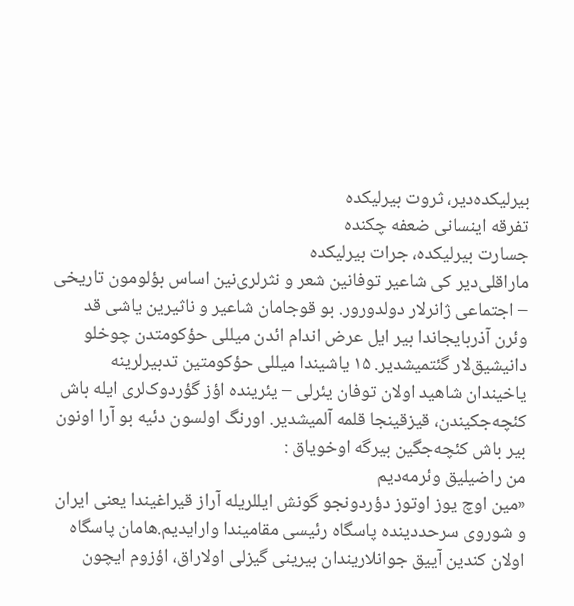بیرلیکده‌دیر، ثروت بیرلیکده
تفرقه اینسانی ضعفه چکنده
جسارت بیرلیکده، جرات بیرلیکده
ماراقلی‌دیر کی شاعیر توفانین شعر و نثرلری‌نین اساس بؤلومون تاریخی – اجتماعی ژانرلار دولدورور. بو قوجامان شاعیر و ناثیرین یاشی قد وئرن آذربایجاندا بیر ایل عرض اندام ائدن میللی حؤکومتدن چوخلو دانیشیق‌لار گئتمیشدیر. ۱۵ یاشیندا میللی حؤکومتین تدبیرلرینه یاخیندان شاهید اولان توفان یئرلی – یئرینده اؤز گؤردوک‌لری ایله باش کئچه‌جکیندن، قیزقینجا قلمه آلمیشدیر. اورنگ اولسون دئیه بو آرا اونون بیر باش کئچه‌جگین بیرگه اوخویاق :
من راضیلیق وئرمه‌دیم
«مین اوچ یوز اوتوز دؤردونجو گونش ایللریله آراز قیراغیندا یعنی ایران و شوروی سرحددینده پاسگاه رئیسی مقامیندا وارایدیم.هامان پاسگاه اولان کندین آییق جوانلاریندان بیرینی گیزلی اولاراق، اؤزوم ایچون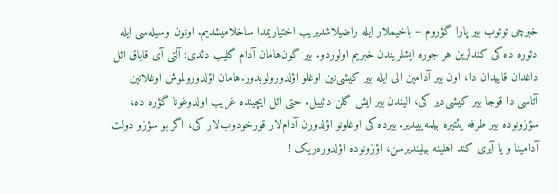خبرچی توتوب بیر پارا گؤروم – باخیملار ایله راضیلاشدیریب اختیاریمدا ساخلامیشدیم. اونون وسیله‌سی ایله دئوره ده کی کندلرین هر جوره ایشلریندن خبریم اولوردو. بیر گون‌هامان آدام گلیب دئدی: آلتی آی قاباق ائل داغدان قاییدان دا، اون بیر آدامین الی ایله بیر کیشی‌نین اوغلو اؤلدورولوبدور.هامان اؤلدورولموش اوغلانین آتاسی دا قوجا بیر کیشی‌دیر کی، الیندن بیر ایش گلن دئییل. حتی ائل ایچینده غریب اولدوغونا گؤره ده، سؤزونوده بیر طرفه یئتیره بیلمه‌ییبدیر. بیرده کی اوغلونو اؤلدورن آدام‌لار قورخودوب‌لار کی، اگر بو سؤزو دولت آدامینا و یا آیری کند اهلینه بیلیندیرسن، اؤزونوده اؤلدوره‌ریک !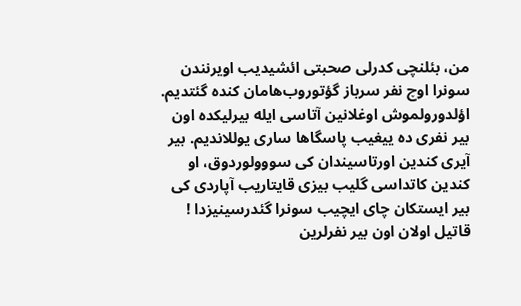من، بئلنچی کدرلی صحبتی ائشیدیب اویرنندن سونرا اوچ نفر سرباز گؤتوروب‌هامان کنده گئتدیم. اؤلدورولموش اوغلانین آتاسی ایله بیرلیکده اون بیر نفری ده ییغیب پاسگاها ساری یوللاندیم. بیر آیری کندین اورتاسیندان کی سووولوردوق، او کندین کاتداسی گلیب بیزی قایتاریب آپاردی کی بیر ایستکان چای ایچیب سونرا گئدرسینیزدا ! قاتیل اولان اون بیر نفرلرین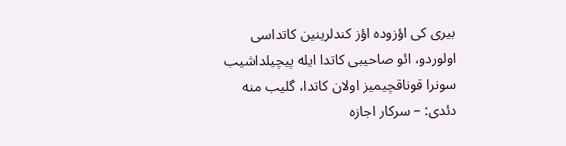بیری کی اؤزوده اؤز کندلرینین کاتداسی اولوردو، ائو صاحیبی کاتدا ایله پیچیلداشیب سونرا قوناقچیمیز اولان کاتدا، گلیب منه دئدی: – سرکار اجازه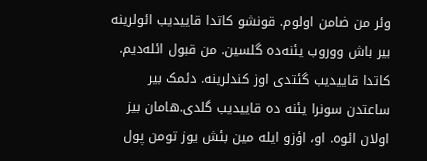وئر من ضامن اولوم. قونشو کاتدا قاییدیب ائولرینه بیر باش ووروب یئنه‌ده گلسین. من قبول ائله‌دیم. کاتدا قاییدیب گئتدی اوز کندلرینه. دئمک بیر ساعتدن سونرا یئنه ده قاییدیب گلدی.هامان بیز اولان ائوه. او، اؤزو ایله مین بئش یوز تومن پول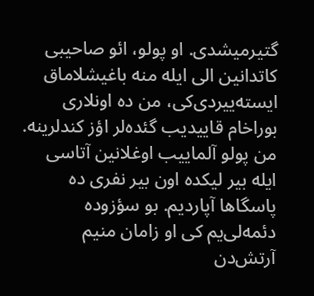گتیرمیشدی. او پولو، ائو صاحیبی کاتدانین الی ایله منه باغیشلاماق ایسته‌ییردی‌کی، من ده اونلاری بوراخام قاییدیب گئده‌لر اؤز کندلرینه. من پولو آلماییب اوغلانین آتاسی ایله بیر لیکده اون بیر نفری ده پاسگاها آپاردیم. بو سؤزوده دئمه‌لی‌یم کی او زامان منیم آرتش‌دن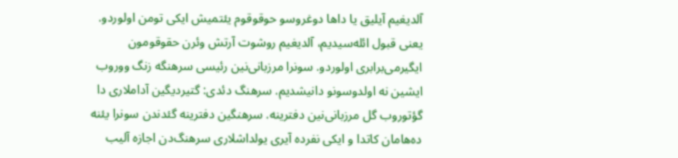آلدیغیم آیلیق یا داها دوغروسو حوقوقوم یئتمیش ایکی تومن اولوردو. یعنی قبول ائله‌سیدیم، آلدیغیم روشوت آرتش وئرن حقوقومون ایگیرمی‌برابری اولوردو. سونرا مرزبانی‌نین رئیسی سرهنگه زنگ ووروب ایشین نه اولدوسونو دانیشدیم. سرهنگ دئدی: گتیردیگین آداملاری دا گؤتوروب گل مرزبانی‌نین دفترینه. سرهنگین دفترینه گئدندن سونرا یئنه ده‌هامان کاتدا و ایکی نفرده آیری یولداشلاری سرهنگ‌دن اجازه آلیب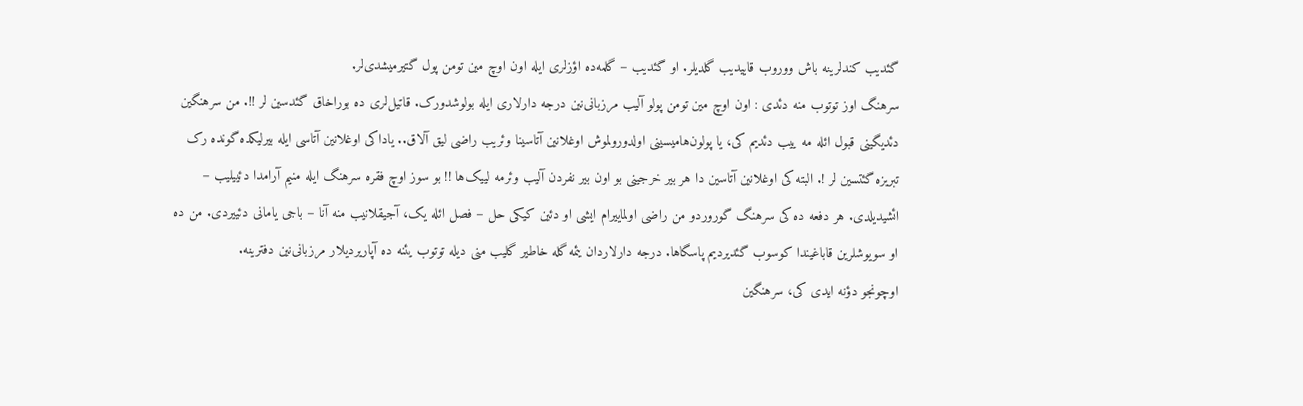گئدیب کندلرینه باش ووروب قاییدیب گلدیلر. او گئدیب – گلمه‌ده اؤز‌لری ایله اون اوچ مین تومن پول گتیرمیشدی‌لر.
سرهنگ اوز توتوب منه دئدی : اون اوچ مین تومن پولو آلیب مرزبانی‌نین درجه دارلاری ایله بولوشدورک. قاتیل‌لری ده بوراخاق گئدسین لر !!. من سرهنگین دئدیگینی قبول ائله مه ییب دئدیم کی، یا پولون‌هامیسینی اولدورولموش اوغلانین آتاسینا وئریب راضی لیق آلاق.. یاداکی اوغلانین آتاسی ایله بیرلیکده گونده رک تبریزه گئتسین لر !. البته کی اوغلانین آتاسین دا هر بیر خرجینی بو اون بیر نفردن آلیب وئرمه لییک‌ها !! بو سوز اوچ فقره سرهنگ ایله منیم آرامدا دئییلیب – ائشیدیلدی. هر دفعه ده کی سرهنگ گوروردو من راضی اولماییرام ایشی او دئین کیکی حل – فصل ائله یک، آجیقلانیب منه آنا – باجی یامانی دئییردی. من ده او سویوشلرین قاباغیندا کوسوب گئدیردیم پاسگاها. درجه دارلاردان یئمه گله خاطیر گلیب منی دیله توتوب یئنه ده آپاریردیلار مرزبانی‌نین دفترینه.
اوچونجو دؤنه ایدی کی، سرهنگین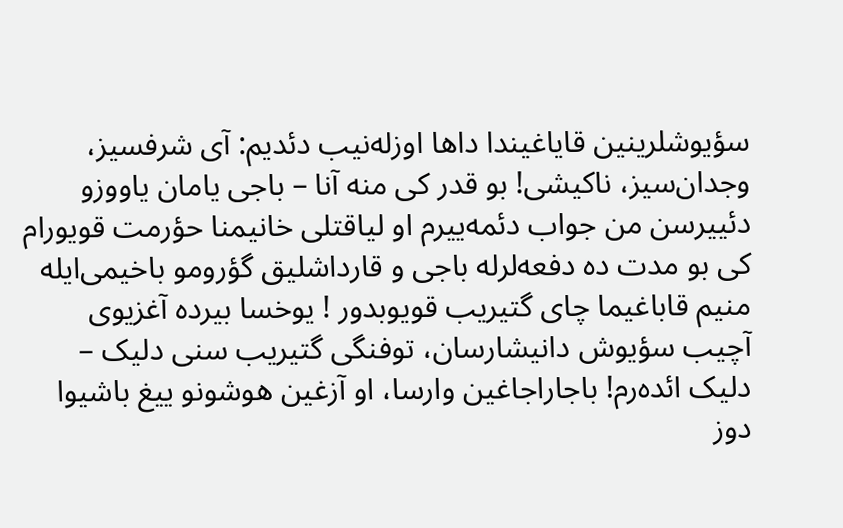سؤیوشلرینین قایاغیندا داها اوزله‌نیب دئدیم: آی شرفسیز، وجدان‌سیز، ناکیشی! بو قدر کی منه آنا – باجی یامان یاووزو دئییرسن من جواب دئمه‌ییرم او لیاقتلی خانیمنا حؤرمت قویورام کی بو مدت ده دفعه‌لرله باجی و قارداشلیق گؤرومو باخیمی‌ایله منیم قاباغیما چای گتیریب قویوبدور ! یوخسا بیرده آغزیوی آچیب سؤیوش دانیشارسان، توفنگی گتیریب سنی دلیک – دلیک ائده‌رم! باجاراجاغین وارسا، او آزغین هوشونو ییغ باشیوا دوز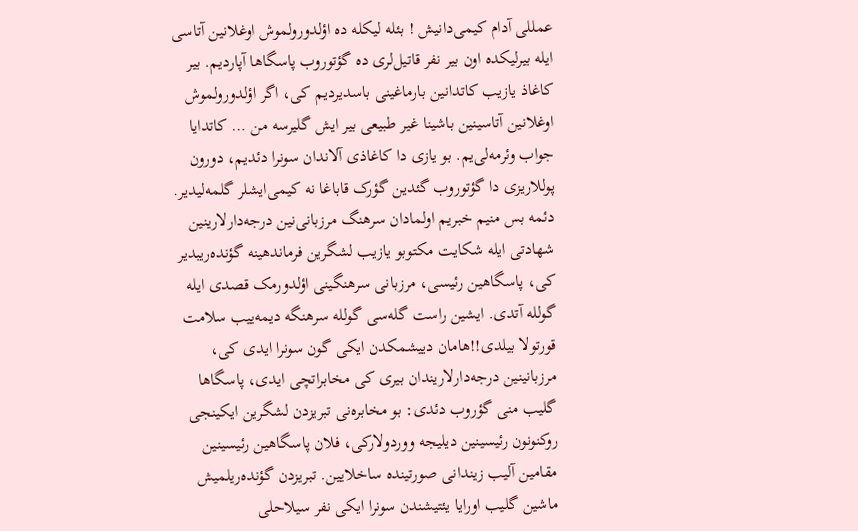عمللی آدام کیمی‌دانیش ! بئله لیکله ده اؤلدورولموش اوغلانین آتاسی ایله بیرلیکده اون بیر نفر قاتیل‌لری ده گؤتوروب پاسگاها آپاردیم. بیر کاغاذ یازیب کاتدانین بارماغینی باسدیردیم کی، اگر اؤلدورولموش اوغلانین آتاسینین باشینا غیر طبیعی بیر ایش گلیرسه من … کاتدایا جواب وئرمه‌لی‌یم. بو یازی دا کاغاذی آلاندان سونرا دئدیم، دورون پوللاریزی دا گؤتوروب گئدین گؤرک قاباغا نه کیمی‌ایشلر گلمه‌لیدیر. دئمه بس منیم خبریم اولمادان سرهنگ مرزبانی‌نین درجه‌دارلارینین شهادتی ایله شکایت مکتوبو یازیب لشگرین فرماندهینه گؤنده‌ریبدیر کی، پاسگاهین رئیسی، مرزبانی سرهنگینی اؤلدورمک قصدی ایله گولله آتدی. ایشین راست گله‌سی گولله سرهنگه ‌دیمه‌ییب سلامت قورتولا بیلدی!!هامان دییشمکدن ایکی گون سونرا ایدی کی، مرزبانینین درجه‌دارلاریندان بیری کی مخابراتچی ایدی، پاسگاها گلیب منی گؤروب دئدی: بو مخابره‌نی تبریزدن لشگرین ایکینجی روکنونون رئیسینین دیلیجه ووردولارکی، فلان پاسگاهین رئیسینین مقامین آلیب زیندانی صورتینده ساخلایین. تبریزدن گؤنده‌ریلمیش ماشین گلیب اورایا یئتیشندن سونرا ایکی نفر سیلاحلی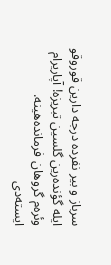سرباز و بیر نفرده درجه دارین قوروقو ایله گؤنده‌رین گلسین تبریزه! آپاریرام وئره‌م گروهان فرمانده‌هینه. ایسته‌دی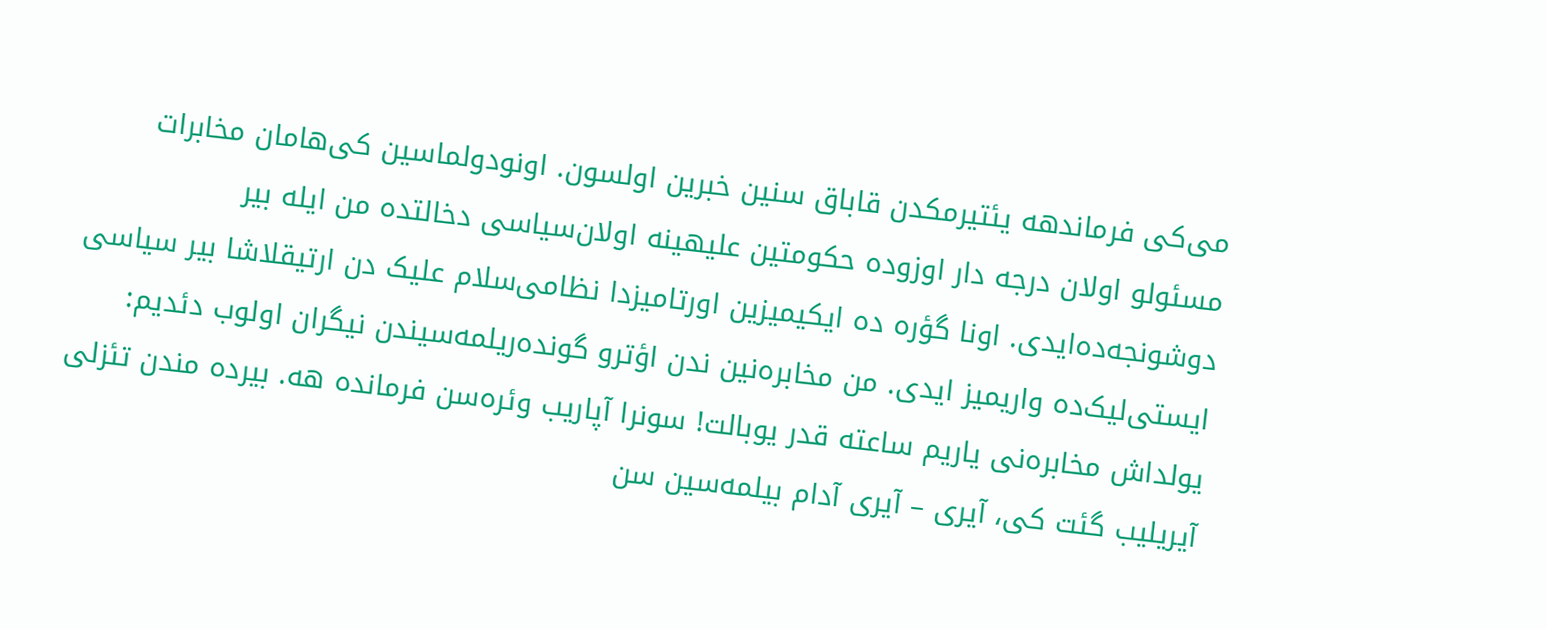می‌کی فرماندهه یئتیرمکدن قاباق سنین خبرین اولسون. اونودولماسین کی‌هامان مخابرات مسئولو اولان درجه دار اوزوده حکومتین علیهینه اولان‌سیاسی دخالتده من ایله بیر دوشونجه‌ده‌ایدی. اونا گؤره ده ایکیمیزین اورتامیزدا نظامی‌سلام علیک دن ارتیقلاشا بیر ‌سیاسی ایستی‌لیک‌ده واریمیز ایدی. من مخابره‌نین ندن اؤترو گونده‌ریلمه‌سیندن نیگران اولوب دئدیم: یولداش مخابره‌نی یاریم ساعته قدر یوبالت! سونرا آپاریب وئره‌سن فرمانده هه. بیرده مندن تئزلی آیریلیب گئت کی، آیری – آیری آدام بیلمه‌سین سن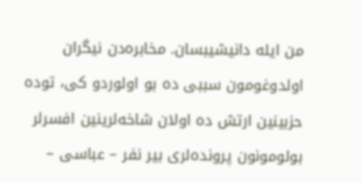من ایله دانیشیبسان. مخابره‌دن نیگران اولدوغومون سببی ده بو اولوردو کی، توده حزبینین ارتش ده اولان شاخه‌لرینین افسرلر بولومونون پرونده‌لری بیر نفر – عباسی –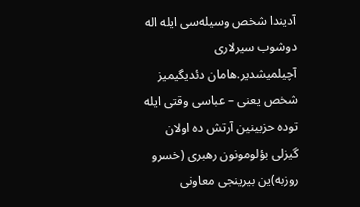آدیندا شخص وسیله‌سی ایله اله دوشوب ‌سیرلاری آچیلمیشدیر.هامان دئدیگیمیز شخص یعنی – عباسی وقتی ایله توده حزبینین آرتش ده اولان گیزلی بؤلومونون رهبری (خسرو روزبه)ین بیرینجی معاونی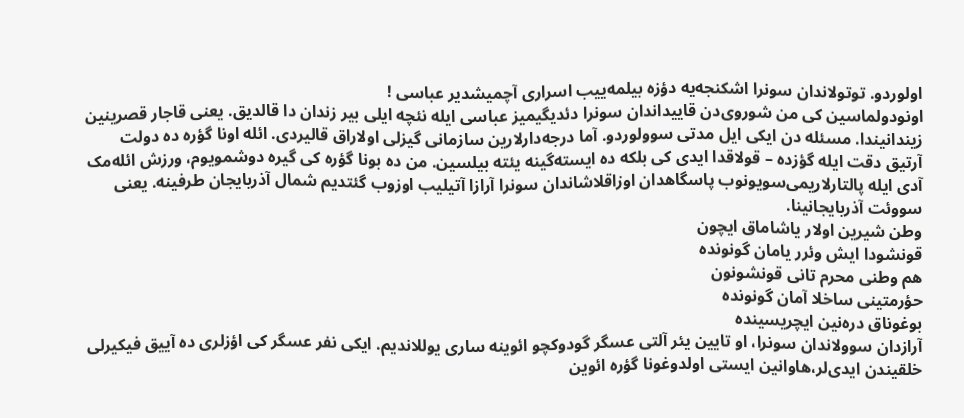اولوردو. توتولاندان سونرا اشکنجه‌یه دؤزه بیلمه‌ییب اسراری آچمیشدیر عباسی !
اونودولماسین کی من شوروی‌دن قاییداندان سونرا دئدیگیمیز عباسی ایله نئچه ایلی بیر زندان دا قالدیق. یعنی قاجار قصرینین زیندانیندا. مسئله دن ایکی ایل مدتی سوولوردو. آما درجه‌دارلارین سازمانی گیزلی اولاراق قالیردی. ائله اونا گؤره ده دولت آرتیق دقت ایله گؤزده – قولاقدا ایدی کی بلکه ده ایسته‌گینه یئته بیلسین. من ده بونا گؤره کی گیره دوشمویوم، ورزش ائله‌مک آدی ایله پالتارلاریمی‌سویونوب پاسگاهدان اوزاقلاشاندان سونرا آرازا آتیلیب اوزوب گئتدیم شمال آذربایجان طرفینه. یعنی سووئت آذربایجانینا.
وطن شیرین اولار یاشاماق ایچون
قونشودا ایش وئرر یامان گونونده
هم وطنی محرم تانی قونشونون
حؤرمتینی ساخلا آمان گونونده
بوغوناق دره‌نین ایچریسینده
آرازدان سوولاندان سونرا، او تایین یئر آلتی عسگر گودوکچو ائوینه ساری یوللاندیم. ایکی نفر عسگر کی اؤزلری ده آییق فیکیرلی خلقیندن ایدی‌لر،‌هاوانین ایستی اولدوغونا گؤره ائوین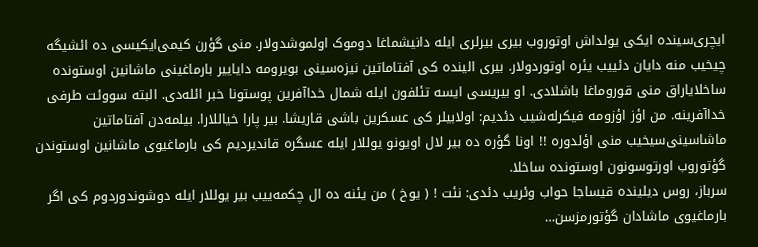ایچری‌سینده ایکی یولداش اوتوروب بیری بیرلری ایله دانیشماغا دوموک اولموشدولار. منی گؤرن کیمی‌ایکیسی ده ائشیگه چیخیب منه دایان دئییب یئره اوتوردولار. بیری الینده کی آفتاماتین نیزه‌سینی بویرومه دایاییر بارماغینی ماشانین اوستونده ساخلایاراق منی قوروماغا باشلادی. او بیریسی ایسه تئلفون ایله شمال خداآفرین پوستونا خبر ائله‌دی. البته سووئت طرفی خداآفرینه. من اؤز اؤزومه فیکرله‌شیب دئدیم: اولابیلر کی عسکرین باشی قاریشا. بیر پارا خیاللارا. بیلمه‌دن آفتاماتین ماشاسینی‌سیخیب منی اؤلدوره !! اونا گؤره ده بیر لال اویونو یوللار ایله عسگره قاندیردیم کی بارماغیوی ماشانین اوستوندن گؤتوروب اورتوسونون اوستونده ساخلا.
سرباز، روس دیلینده قیساجا حواب وئریب دئدی: نئت ! ( یوخ ) من یئنه ده ال چکمه‌ییب بیر یوللار ایله دوشوندوردوم کی اگر بارماغیوی ماشادان گؤتورمزسن…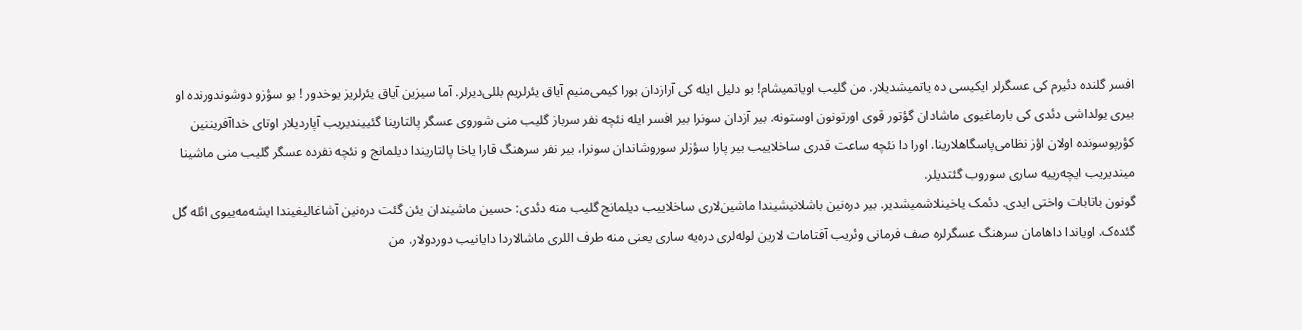افسر گلنده دئیرم کی عسگرلر ایکیسی ده یاتمیشدیلار. من گلیب اویاتمیشام! بو دلیل ایله کی آرازدان بورا کیمی‌منیم آیاق یئرلریم بللی‌دیرلر. آما‌ سیزین آیاق یئرلریز یوخدور ! بو سؤزو دوشوندورنده او بیری یولداشی دئدی کی بارماغیوی ماشادان گؤتور قوی اورتونون اوستونه. بیر آزدان سونرا بیر افسر ایله نئچه نفر سرباز گلیب منی شوروی عسگر پالتارینا گئییندیریب آپاردیلار اوتای خداآفریننین کؤرپوسونده اولان اؤز نظامی‌پاسگاهلارینا. اورا دا نئچه ساعت قدری ساخلاییب بیر پارا سؤزلر سوروشاندان سونرا، بیر نفر سرهنگ قارا یاخا پالتاریندا دیلمانج و نئچه نفرده عسگر گلیب منی ماشینا میندیریب ایچه‌رییه ساری سوروب گئتدیلر.
گونون باتابات واختی ایدی. دئمک یاخینلاشمیشدیر. بیر دره‌نین باشلانیشیندا ماشین‌لاری ساخلاییب دیلمانج گلیب منه دئدی: حسین ماشیندان یئن گئت دره‌نین آشاغالیغیندا ایشه‌مه‌ییوی ائله گل گئده‌ک. اویاندا دا‌هامان سرهنگ عسگرلره صف فرمانی وئریب آفتامات لارین لوله‌لری دره‌یه ساری یعنی منه طرف اللری ماشالاردا دایانیب دوردولار. من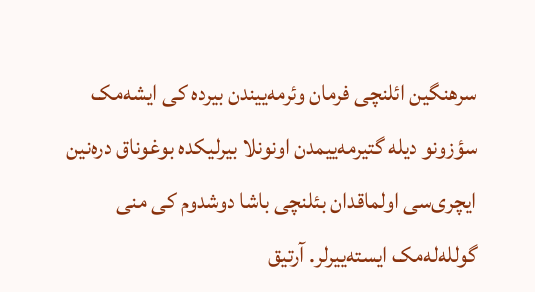سرهنگین ائلنچی فرمان وئرمه‌ییندن بیرده کی ایشه‌مک سؤزونو دیله گتیرمه‌ییمدن اونونلا بیرلیکده بوغوناق دره‌نین ایچری‌سی اولماقدان بئلنچی باشا دوشدوم کی منی گولله‌له‌مک ایسته‌ییرلر. آرتیق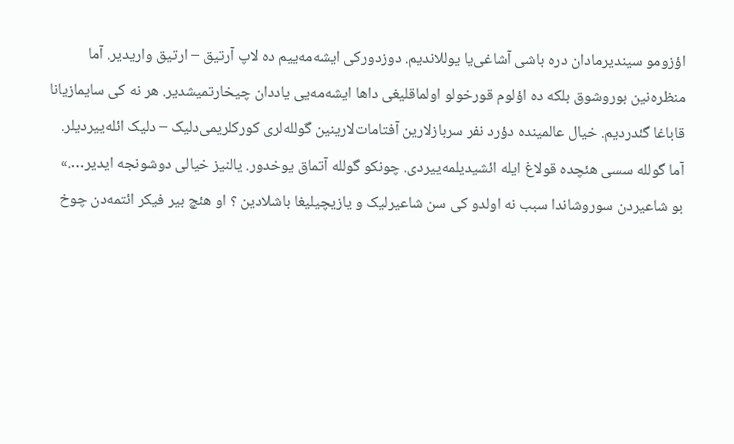اؤزومو ‌سیندیرمادان دره باشی آشاغی‌یا یوللاندیم. دوزدورکی ایشه‌مه‌ییم ده لاپ آرتیق – ارتیق واریدیر. آما منظره‌نین بوروشوق بلکه ده اؤلوم قورخولو اولماقلیغی داها ایشه‌مه‌یی یاددان چیخارتمیشدیر. هر نه کی سایمازیانا قاباغا گئدردیم. خیال عالمینده دؤرد نفر سربازلارین آفتامات‌لارینین گولله‌لری کورکلریمی‌دلیک – دلیک ائله‌ییردیلر. آما گولله سسی هئچده قولاغ ایله ائشیدیلمه‌ییردی. چونکو گولله آتماق یوخدور. یالنیز خیالی دوشونجه ایدیر….»
بو شاعیردن سوروشاندا سبب نه اولدو کی سن شاعیرلیک و یازیچیلیغا باشلادین ؟ او هئچ بیر فیکر ائتمه‌دن چوخ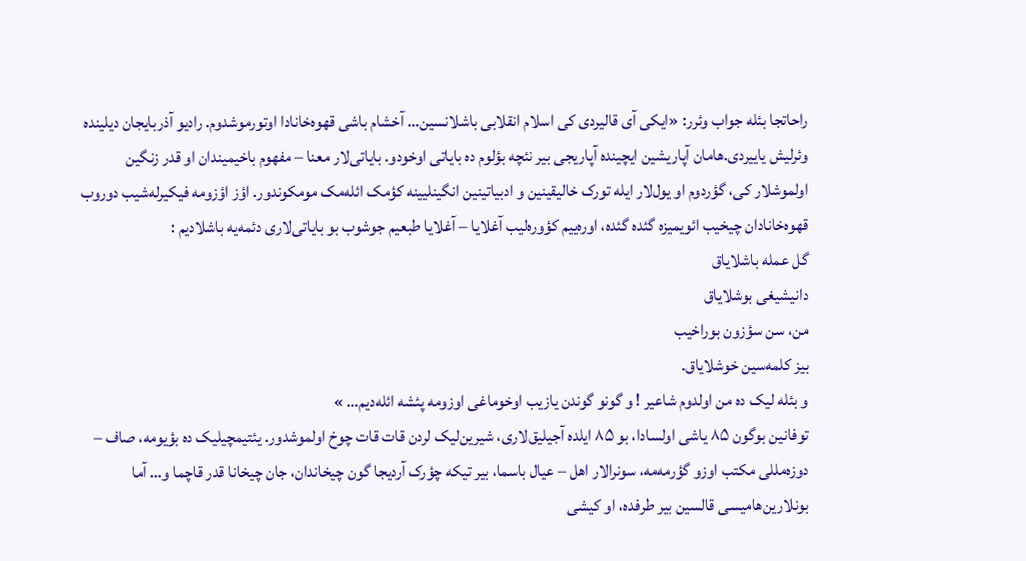راحاتجا بئله جواب وئرر: «ایکی آی قالیردی کی اسلام انقلابی باشلانسین… آخشام باشی قهوه‌خانادا اوتورموشدوم. رادیو آذربایجان دیلینده وئرلیش یاییردی.هامان آپاریشین ایچینده آپاریجی بیر نئچه بؤلوم ده بایاتی اوخودو. بایاتی‌لار معنا – مفهوم باخیمیندان او قدر زنگین اولموشلار کی، گؤردوم او یول‌لار ایله تورک خالیقینین و ادبیاتینین انگینلیینه کؤمک ائله‌مک مومکوندور. اؤز اؤزومه فیکیرله‌شیب دوروب قهوه‌خانادان چیخیب ائویمیزه گئده گئده، اوره‌ییم کؤوره‌لیب آغلایا – آغلایا طبعیم جوشوب بو بایاتی‌لاری دئمه‌یه باشلادیم :
گل عمله باشلایاق
دانیشیغی بوشلایاق
من، سن سؤزون بوراخیب
بیز کلمه‌سین خوشلایاق.
و بئله لیک ده من اولدوم شاعیر ! و گونو گوندن یازیب اوخوماغی اوزومه پئشه ائله‌دیم… »
توفانین بوگون ۸۵ یاشی اولسادا، بو ۸۵ ایلده آجیلیق‌لاری، شیرین‌لیک لردن قات قات چوخ اولموشدور. یئتیمچیلیک ده بؤیومه، صاف – دوزه‌مللی مکتب اوزو گؤرمه‌مه، سونرالار اهل – عیال باسما، بیر تیکه چؤرک آردیجا گون چیخاندان، جان چیخانا قدر قاچما و… آما بونلارین‌هامیسی قالسین بیر طرفده، او کیشی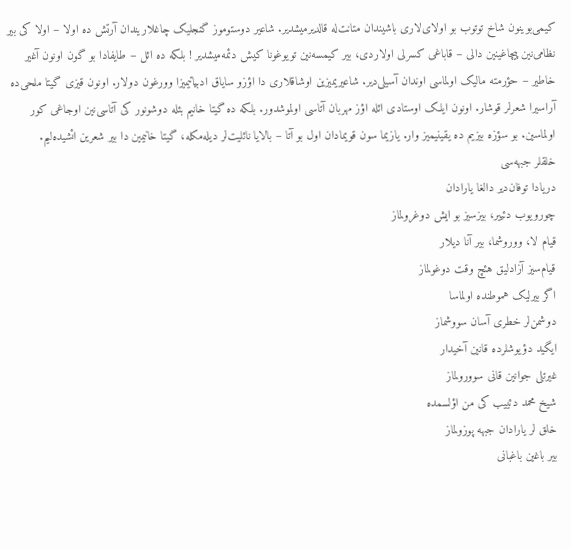کیمی‌بوینون شاخ توتوب بو اولای‌لاری باشیندان متانت‌له قالدیرمیشدیر. شاعیر دوستوموز گنجلیک چاغلاریندان آرتش ده اولا – اولا کی بیر نظامی‌نین پیچاغینین دالی – قاباغی کسرلی اولاردی، بیر کیمسه‌نین تویوغونا کیش دئمه‌میشدیر ! بلکه ده ائل – طایفادا بو گون اونون آغیر خاطیر – حؤرمته مالیک اولماسی اوندان آسیلی‌دیر. شاعیریمیزین اوشاقلاری دا اؤزو سایاق ادبیاتیمیزا وورغون دولار. اونون قیزی گیتا ملحی‌ده آرا‌سیرا شعرلر قوشار. اونون ایلک اوستادی ائله اؤز مهربان آتاسی اولموشدور. بلکه ده گیتا خانیم بئله دوشونور کی آتاسی‌نین اوجاغی کور اولماسین. بو سؤزه بیزیم ده یقینیمیز وار. یازیما سون قویمادان اول بو آتا – بالایا نائلیت‌لر دیله‌مکله، گیتا خانیمین دا بیر شعرین ائشیده‌لیم.
خلقلر جبهه‌سی
دریادا توفان‌دیر دالغا یارادان
چورویوب دئییر، بیز‌سیز بو ایش دوغرولماز
قیام لا، ووروشما، بیر آنا دیلار
قیام‌سیز آزادلیق هئچ وقت دوغولماز
اگر بیرلیک هموطنده اولماسا
دوشمن‌لر خطری آسان سووشماز
ایگید دؤیوشلرده قانین آخیدار
غیرتلی جوانین قانی سوورولماز
شیخ محمد دئییب کی من اؤلسمده
خلق لر یارادان جبهه پوزولماز
بیر باغین باغبانی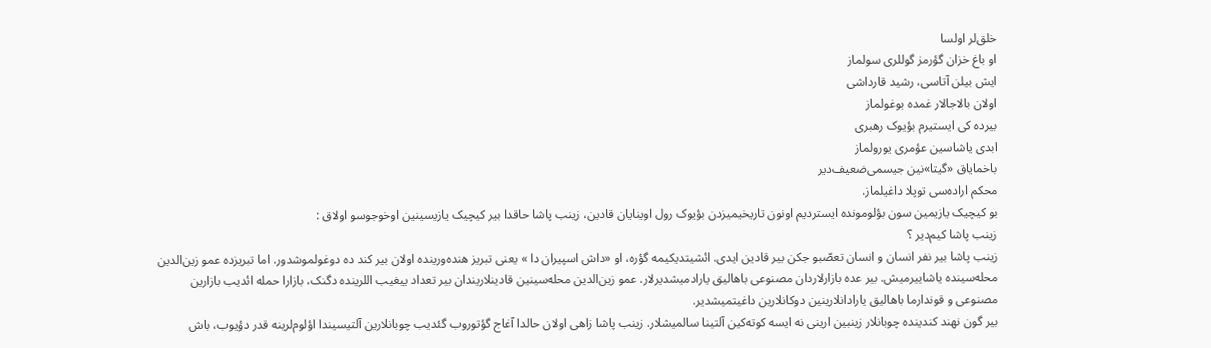خلق‌لر اولسا
او باغ خزان گؤرمز گوللری سولماز
ایش بیلن آتاسی، رشید قارداشی
اولان بالاجالار غمده بوغولماز
بیرده کی ایستیرم بؤیوک رهبری
ابدی یاشاسین عؤمری یورولماز
باخمایاق «گیتا»نین جیسمی‌ضعیف‌دیر
محکم اراده‌سی توپلا داغیلماز.
بو کیچیک یازیمین سون بؤلومونده ایستر‌دیم اونون تاریخیمیزدن بؤیوک رول اوینایان قادین، زینب پاشا حاقدا بیر کیچیک یازیسینین اوخوجوسو اولاق :
زینب پاشا کیم‌دیر ؟
زینب پاشا بیر نفر انسان و انسان تعصّبو جکن بیر قادین ایدی. ائشیتدیکیمه گؤره، او «داش اسپیران دا » یعنی تبریز هنده‌ورینده اولان بیر کند ده دوغولموشدور. اما تبریزده عمو زین‌الدین محله‌سینده یاشاییرمیش. بیر عده بازارلاردان مصنوعی باهالیق یارادمیشدیرلار. عمو زین‌الدین محله‌سینین قادینلاریندان بیر تعداد ییغیب اللرینده دگنک، بازارا حمله ائدیب بازارین مصنوعی و قوندارما باهالیق یارادانلارینین دوکانلارین داغیتمیشدیر.
بیر گون نهند کندینده چوبانلار زینبین ارینی نه ایسه کوته‌کین آلتینا سالمیشلار. زینب پاشا زاهی اولان حالدا آغاج گؤتوروب گئدیب چوبانلارین آلتیسیندا اؤلوم‌لرینه قدر دؤیوب، باش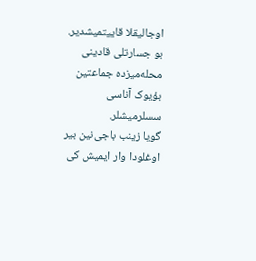اوجالیقلا قاییتمیشدیر. بو جسارتلی قادینی محله‌میزده جماعتین بؤیوک آناسی سسلرمیشلر.
گویا زینب باجی‌نین بیر اوغلودا وار ایمیش کی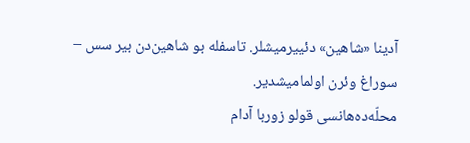آدینا «شاهین» دئییرمیشلر. تاسفله بو شاهین‌دن بیر سس – سوراغ وئرن اولمامیشدیر.
محلّه‌ده‌هانسی قولو زوربا آدام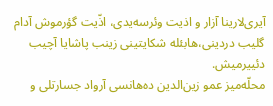آیری‌لارینا آزار و اذیت وئرسه‌یدی، اذّیت گؤرموش آدام گلیب دردینی،‌هابئله شکایتینی زینب پاشایا آچیب دئییرمیش.
محلّه‌میز عمو زین‌الدین ده‌هانسی آرواد جسارتلی و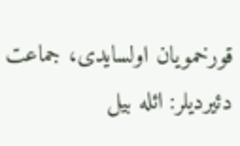قورخمویان اولسایدی، جماعت دئیردیلر: ائله بیل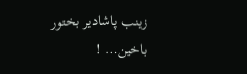زینب پاشادیر بختور باخین… !